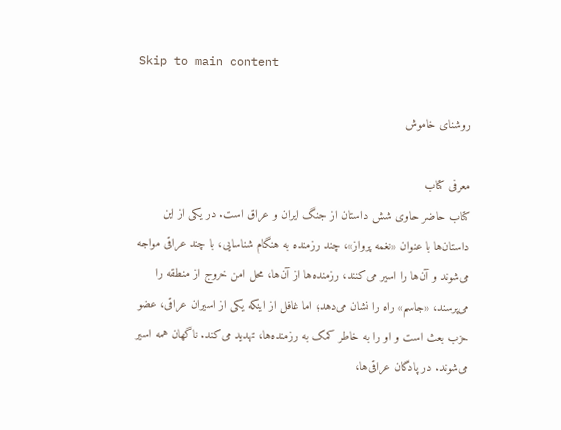Skip to main content

روشنای خاموش

معرفی کتاب
کتاب حاضر حاوی شش داستان از جنگ ایران و عراق است. در یکی از این داستان‌ها با عنوان «نغمه پرواز»، چند رزمنده به هنگام شناسایی، با چند عراقی مواجه می‌شوند و آن‌ها را اسیر می‌کنند، رزمنده‌ها از آن‌ها، محل امن خروج از منطقه را می‌پرسند، «جاسم» راه را نشان می‌دهد؛ اما غافل از اینکه یکی از اسیران عراقی، عضو حزب بعث است و او را به خاطر کمک به رزمنده‌ها، تهدید می‌کند. ناگهان همه اسیر می‌شوند. در پادگان عراقی‌ها،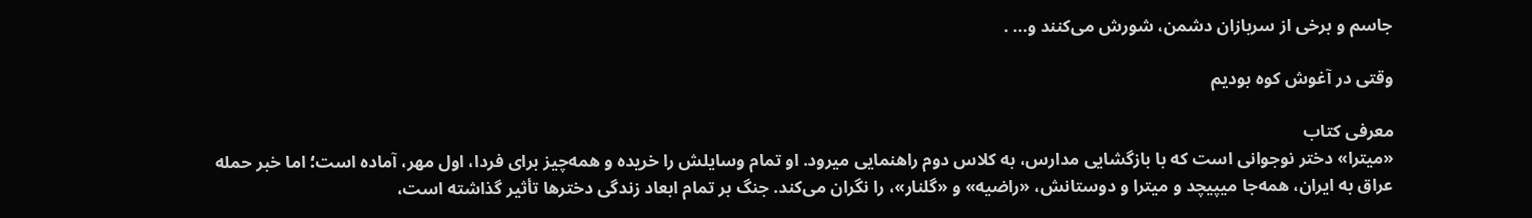جاسم و برخی از سربازان دشمن، شورش می‌کنند و... .

وقتی در آغوش کوه بودیم

معرفی کتاب
«میترا» دختر نوجوانی است که با بازگشایی مدارس، به کلاس دوم راهنمایی میرود. او تمام وسایلش را خریده و همه‌چیز برای فردا، اول مهر، آماده است؛ اما خبر حمله عراق به ایران، همه‌جا میپیچد و میترا و دوستانش، «راضیه» و «گلنار»، را نگران می‌کند. جنگ بر تمام ابعاد زندگی دخترها تأثیر گذاشته است،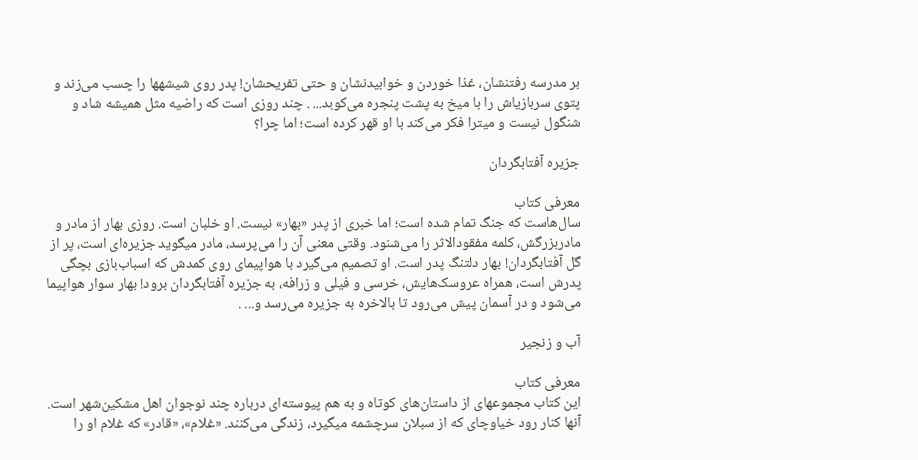بر مدرسه رفتنشان، غذا خوردن و خوابیدنشان و حتی تفریحشان! پدر روی شیشهها را چسب می‌زند و پتوی سربازیاش را با میخ به پشت پنجره می‌کوبد... . چند روزی است که راضیه مثل همیشه شاد و شنگول نیست و میترا فکر می‌کند با او قهر کرده است؛ اما چرا؟

جزیره آفتابگردان

معرفی کتاب
سال‌هاست که جنگ تمام شده است؛ اما خبری از پدر «بهار» نیست. او خلبان است. روزی بهار از مادر و مادربزرگش، کلمه مفقودالاثر را می‌شنود. وقتی معنی آن را می‌پرسد، مادر میگوید جزیره‌ای است، پر از گل آفتابگردان! بهار دلتنگ پدر است. او تصمیم می‌گیرد با هواپیمای روی کمدش که اسباب‌بازی بچگی پدرش است، همراه عروسک‌هایش، خرسی و فیلی و زرافه، به جزیره آفتابگردان برود! بهار سوار هواپیما می‌شود و در آسمان پیش می‌رود تا بالاخره به جزیره می‌رسد و... .

آب و زنجیر

معرفی کتاب
این کتاب مجموعهای از داستان‌های کوتاه و به هم پیوسته‌ای درباره چند نوجوان اهل مشکین‌شهر است. آنها کنار رود خیاوچای که از سبلان سرچشمه میگیرد، زندگی می‌کنند. «غلام»، «قادر» که غلام او را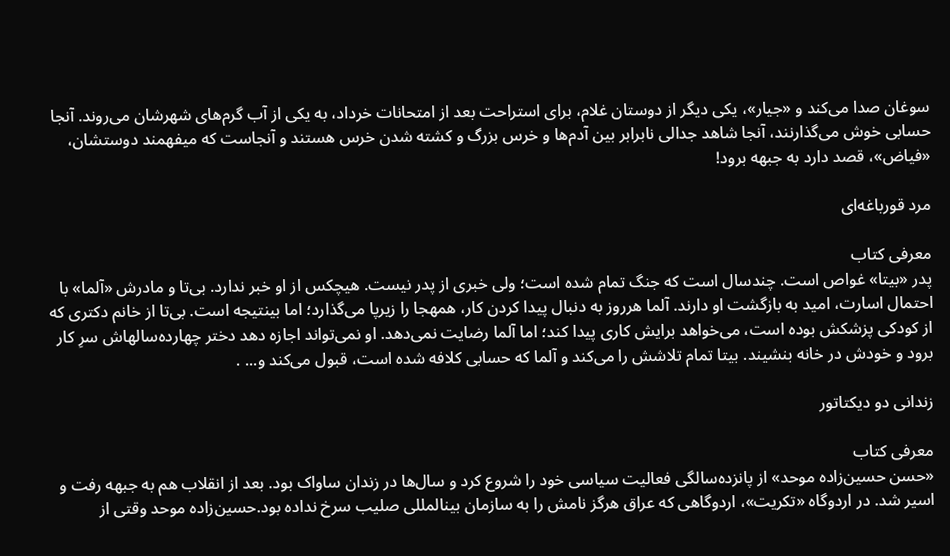سوغان صدا می‌کند و «جیار»، یکی دیگر از دوستان غلام، برای استراحت بعد از امتحانات خرداد، به یکی از آب گرم‌های شهرشان می‌روند. آنجا حسابی خوش می‌گذارنند، آنجا شاهد جدالی نابرابر بین آدم‌ها و خرس بزرگ و کشته شدن خرس هستند و آنجاست که میفهمند دوستشان، «فیاض»، قصد دارد به جبهه برود!

مرد قورباغه‌ای

معرفی کتاب
پدر «بیتا» غواص است. چندسال است که جنگ تمام شده است؛ ولی خبری از پدر نیست. هیچکس از او خبر ندارد. بی‌تا و مادرش «آلما» با احتمال اسارت، امید به بازگشت او دارند. آلما هرروز به دنبال پیدا کردن کار، همهجا را زیرپا می‌گذارد؛ اما بینتیجه است. بی‌تا از خانم دکتری که از کودکی پزشکش بوده است، می‌خواهد برایش کاری پیدا کند؛ اما آلما رضایت نمی‌دهد. او نمی‌تواند اجازه دهد دختر چهارده‌سالهاش سرِ کار برود و خودش در خانه بنشیند. بیتا تمام تلاشش را می‌کند و آلما که حسابی کلافه شده است، قبول می‌کند و... .

زندانی دو دیکتاتور

معرفی کتاب
«حسن حسین‌زاده موحد» از پانزده‌سالگی فعالیت سیاسی خود را شروع کرد و سال‌ها در زندان ساواک بود. بعد از انقلاب هم به جبهه رفت و اسیر شد. در اردوگاه «تکریت»، اردوگاهی که عراق هرگز نامش را به سازمان بینالمللی صلیب سرخ نداده بود.حسین‌زاده موحد وقتی از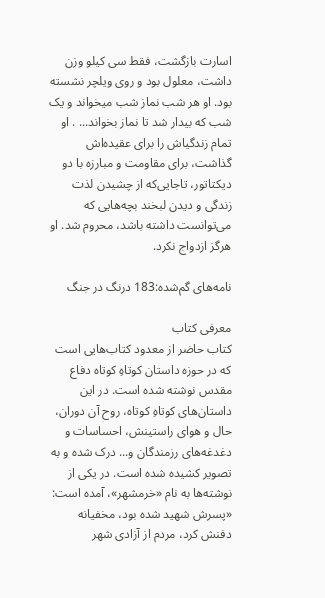اسارت بازگشت، فقط سی کیلو وزن داشت، معلول بود و روی ویلچر نشسته بود. او هر شب نماز شب میخواند و یک شب که بیدار شد تا نماز بخواند... . او تمام زندگیاش را برای عقیده‌اش گذاشت، برای مقاومت و مبارزه با دو دیکتاتور، تاجایی‌که از چشیدن لذت زندگی و دیدن لبخند بچه‌هایی که می‌توانست داشته باشد، محروم شد. او هرگز ازدواج نکرد.

نامه‌های گم‌شده:183 درنگ در جنگ

معرفی کتاب
کتاب حاضر از معدود کتاب‌هایی است که در حوزه داستان کوتاهِ کوتاه دفاع مقدس نوشته شده است. در این داستان‌های کوتاهِ کوتاه، روح آن دوران، حال و هوای راستینش، احساسات و دغدغه‌های رزمندگان و... درک شده و به تصویر کشیده شده است. در یکی از نوشته‌ها به نام «خرمشهر»، آمده است: «پسرش شهید شده بود، مخفیانه دفنش کرد، مردم از آزادی شهر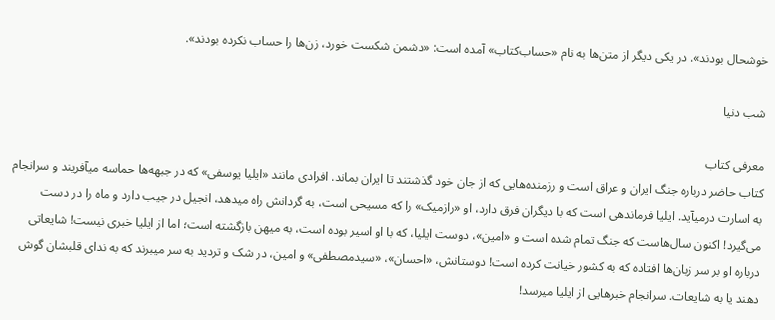خوشحال بودند». در یکی دیگر از متن‌ها به نام «حساب‌کتاب» آمده است: «دشمن شکست خورد، زن‌ها را حساب نکرده بودند».

شب دنیا

معرفی کتاب
کتاب حاضر درباره جنگ ایران و عراق است و رزمنده‌هایی که از جان خود گذشتند تا ایران بماند. افرادی مانند «ایلیا یوسفی» که در جبهه‌ها حماسه میآفریند و سرانجام به اسارت درمیآید. ایلیا فرماندهی است که با دیگران فرق دارد، او «رازمیک» را که مسیحی است، به گردانش راه میدهد، انجیل در جیب دارد و ماه را در دست می‌گیرد! اکنون سال‌هاست که جنگ تمام شده است و «امین»، دوست ایلیا، که با او اسیر بوده است، به میهن بازگشته است؛ اما از ایلیا خبری نیست! شایعاتی درباره او بر سر زبان‌ها افتاده که به کشور خیانت کرده است! دوستانش، «احسان»، «سیدمصطفی» و امین، در شک و تردید به سر میبرند که به ندای قلبشان گوش دهند یا به شایعات. سرانجام خبرهایی از ایلیا میرسد!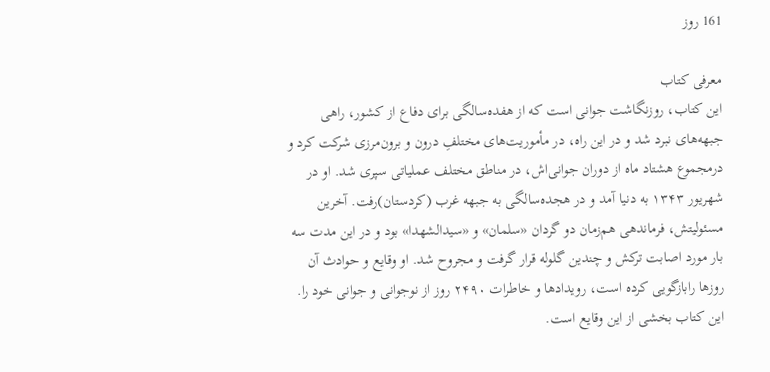161 روز

معرفی کتاب
این کتاب، روزنگاشت جوانی است که از هفده‌سالگی برای دفاع از کشور، راهی جبهه‌های نبرد شد و در این راه، در مأموریت‌های مختلفِ درون و برون‌مرزی شرکت کرد و درمجموع هشتاد ماه از دوران جوانی‌اش، در مناطق مختلف عملیاتی سپری شد. او در شهریور ۱۳۴۳ به دنیا آمد و در هجده‌سالگی به جبهه غرب (کردستان)رفت. آخرین مسئولیتش، فرماندهی هم‌زمان دو گردان «سلمان» و «سیدالشهدا» بود و در این مدت سه بار مورد اصابت ترکش و چندین گلوله قرار گرفت و مجروح شد. او وقایع و حوادث آن روزها رابازگویی کرده است، رویدادها و خاطرات ۲۴۹۰ روز از نوجوانی و جوانی خود را. این کتاب بخشی از این وقایع است.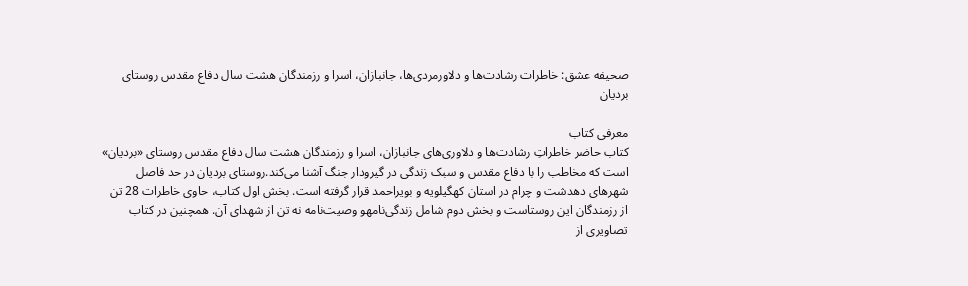صحیفه عشق: خاطرات رشادت‌ها و دلاورمردی‌ها، جانبازان، اسرا و رزمندگان هشت سال دفاع مقدس روستای بردیان

معرفی کتاب
کتاب حاضر خاطراتِ رشادت‌ها و دلاوری‌های جانبازان، اسرا و رزمندگان هشت سال دفاع مقدس روستای «بردیان» است که مخاطب را با دفاع مقدس و سبک زندگی در گیرودار جنگ آشنا می‌کند.روستای بردیان در حد فاصل شهرهای دهدشت و چرام در استان کهگیلویه و بویراحمد قرار گرفته است. بخش اول کتاب، حاوی خاطرات 28 تن از رزمندگان این روستاست و بخش دوم شامل زندگی‌نامهو وصیت‌نامه نه تن از شهدای آن. همچنین در کتاب تصاویری از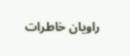راویان خاطرات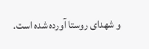و شهدای روستا آورده شده است.